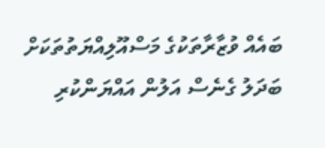ބައެއް ވުޒާރާތަކުގެ މަސްއޫލިއްޔަތުތަކަށް ބަދަލު ގެނެސް އަލުން އައްޔަންކުރި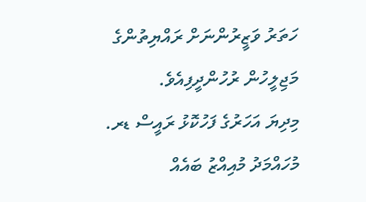ހަތަރު ވަޒީރުންނަށް ރައްޔިތުންގެ މަޖިލީހުން ރުހުންދީފިއެވެ.
މިދިޔަ އަހަރުގެ ފަހުކޮޅު ރައީސް ޑރ. މުހައްމަދު މުއިއްޒު ބައެއް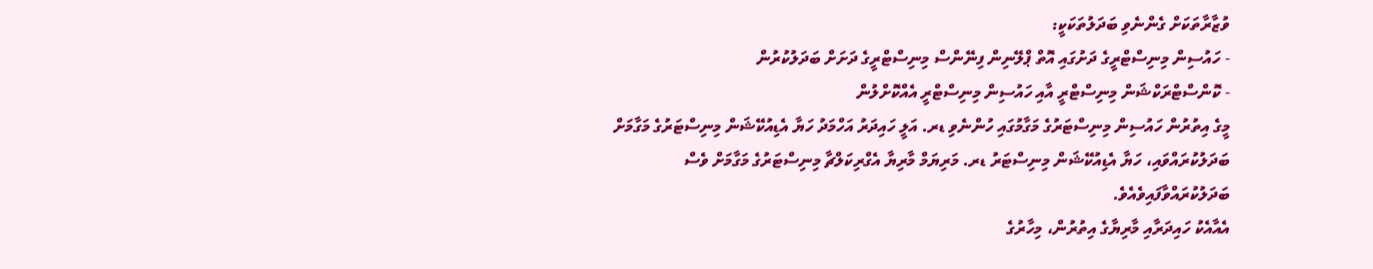ވުޒާރާތަކަށް ގެންނެވި ބަދަލުތަކަކީ:
- ހައުސިން މިނިސްޓްރީގެ ދަށުގައި އޮތް ޕްލޭނިން ފިނޭންސް މިނިސްޓްރީގެ ދަށަށް ބަދަލުކުރުން
- ކޮންސްޓްރަކްޝަން މިނިސްޓްރީ އާއި ހައުސިން މިނިސްޓްރީ އެއްކޮށްލުން
މީގެ އިތުރުން ހައުސިން މިނިސްޓަރުގެ މަގާމުގައި ހުންނެވި ޑރ. އަލީ ހައިދަރު އަހްމަދު ހަޔާ އެޑިއުކޭޝަން މިނިސްޓަރުގެ މަގާމަށް ބަދަލުކުރައްވައި، ހަޔާ އެޑިއުކޭޝަން މިނިސްޓަރު ޑރ. މަރިޔަމް މާރިޔާ އެގްރިކަލްޗާ މިނިސްޓަރުގެ މަގާމަށް ވެސް ބަދަލުކުރައްވާފައިވެއެވެ.
އެއާއެކު ހައިދަރާއި މާރިޔާގެ އިތުރުން، މިހާރުގެ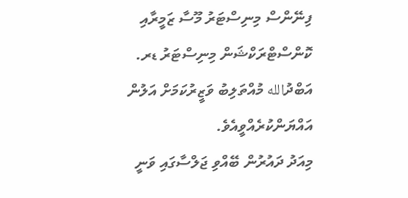ފިނޭންސް މިނިސްޓަރު މޫސާ ޒަމީރާއި ކޮންސްޓްރަކްޝަން މިނިސްޓަރު ޑރ. އަބްދުالله މުއްތަލިބު ވަޒީރުކަމަށް އަލުން އައްޔަންކުރެއްވީއެވެ.
މިއަދު ދައުރުން ބޭއްވި ޖަލްސާގައި ވަނީ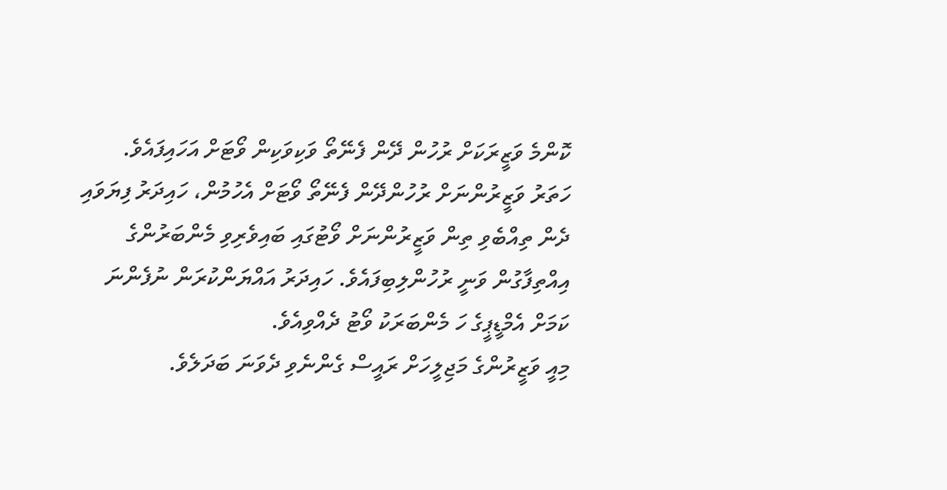ކޮންމެ ވަޒީރަކަށް ރުހުން ދޭން ފެނޭތޯ ވަކިވަކިން ވޯޓަށް އަހައިފައެވެ. ހަތަރު ވަޒީރުންނަށް ރުހުންދޭން ފެނޭތޯ ވޯޓަށް އެހުމުން، ހައިދަރު ފިޔަވައި ދެން ތިއްބެވި ތިން ވަޒީރުންނަށް ވޯޓުގައި ބައިވެރިވި މެންބަރުންގެ އިއްތިފާގުން ވަނީ ރުހުންލިބިފައެވެ. ހައިދަރު އައްޔަންކުރަން ނުފެންނަ ކަމަށް އެމްޑީޕީގެ ހަ މެންބަރަކު ވޯޓު ދެއްވިއެވެ.
މިއީ ވަޒީރުންގެ މަޖިލީހަށް ރައީސް ގެންނެވި ދެވަނަ ބަދަލެވެ.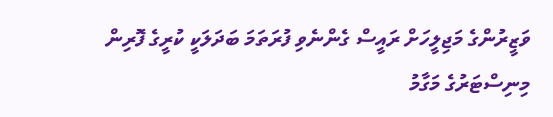ވަޒީރުންގެ މަޖިލީހަށް ރައީސް ގެންނެވި ފުރަތަމަ ބަދަލަކީ ކުރީގެ ފޮރިން މިނިސްޓަރުގެ މަގާމު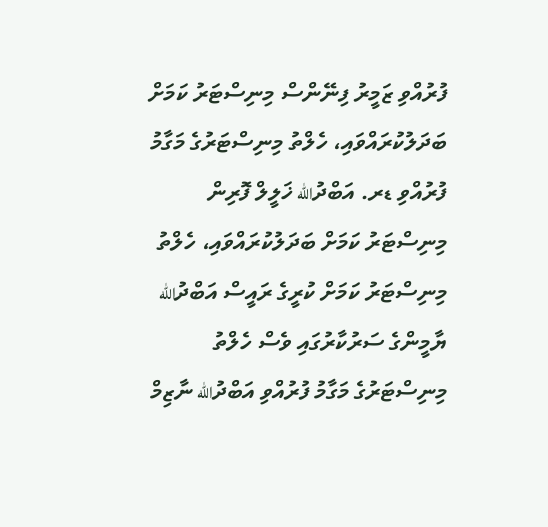ފުރުއްވި ޒަމީރު ފިނޭންސް މިނިސްޓަރު ކަމަށް ބަދަލުކުރައްވައި، ހެލްތު މިނިސްޓަރުގެ މަގާމު ފުރުއްވި ޑރ. އަބްދުالله ޚަލީލް ފޮރިން މިނިސްޓަރު ކަމަށް ބަދަލުކުރައްވައި، ހެލްތު މިނިސްޓަރު ކަމަށް ކުރީގެ ރައީސް އަބްދުالله ޔާމީންގެ ސަރުކާރުގައި ވެސް ހެލްތު މިނިސްޓަރުގެ މަގާމު ފުރުއްވި އަބްދުالله ނާޒިމް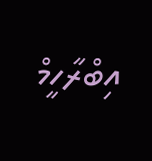އިބްރާހީމް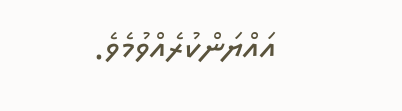އައްޔަންކުރެއްވުމެވެ.